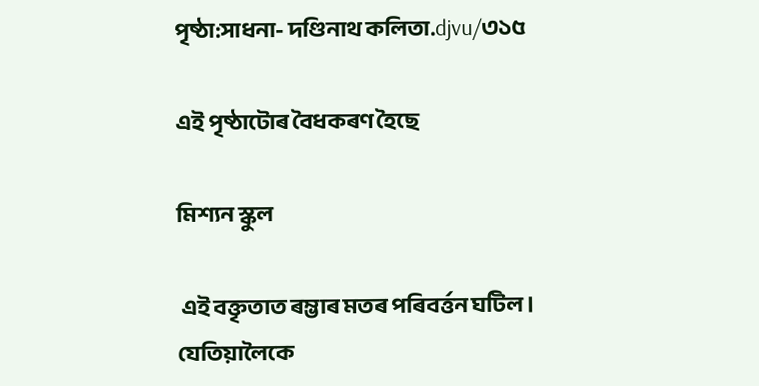পৃষ্ঠা:সাধনা- দণ্ডিনাথ কলিতা.djvu/৩১৫

এই পৃষ্ঠাটোৰ বৈধকৰণ হৈছে

মিশ্যন স্কুল

 এই বক্তৃতাত ৰম্ভাৰ মতৰ পৰিবৰ্ত্তন ঘটিল। যেতিয়ালৈকে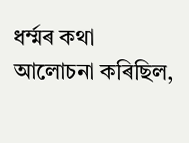ধৰ্ম্মৰ কথা আলোচনা কৰিছিল,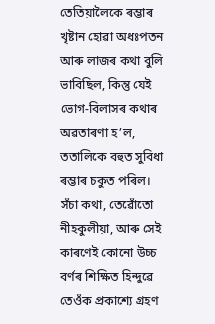তেতিয়ালৈকে ৰম্ভাৰ খৃষ্টান হোৱা অধঃপতন আৰু লাজৰ কথা বুলি ভাবিছিল, কিন্তু যেই ভোগ-বিলাসৰ কথাৰ অৱতাৰণা হ’ল, ততালিকে বহুত সুবিধা ৰম্ভাৰ চকুত পৰিল। সঁচা কথা, তেৱোঁতো নীহকুলীয়া, আৰু সেই কাৰণেই কোনো উচ্চ বৰ্ণৰ শিক্ষিত হিন্দুৱে তেওঁক প্ৰকাশ্যে গ্ৰহণ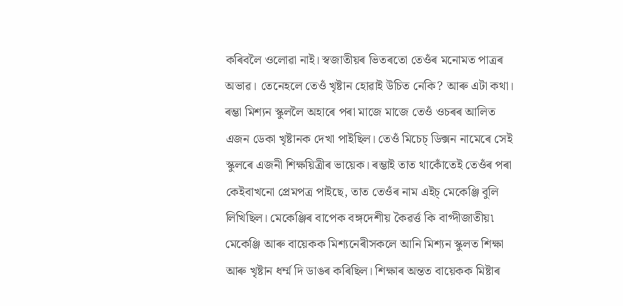কৰিবলৈ ওলোৱা নাই। স্বজাতীয়ৰ ভিতৰতো তেওঁৰ মনোমত পাত্ৰৰ অভাৱ। তেনেহলে তেওঁ খৃষ্টান হোৱাই উচিত নেকি? আৰু এটা কথা। ৰম্ভা মিশ্যন স্কুললৈ অহাৰে পৰা মাজে মাজে তেওঁ ওচৰৰ আলিত এজন ডেকা খৃষ্টানক দেখা পাইছিল। তেওঁ মিচেচ্ ডিক্সন নামেৰে সেই স্কুলৰে এজনী শিক্ষয়িত্ৰীৰ ভায়েক। ৰম্ভাই তাত থাকোঁতেই তেওঁৰ পৰা কেইবাখনো প্ৰেমপত্ৰ পাইছে, তাত তেওঁৰ নাম এইচ্ মেকেঞ্জি বুলি লিখিছিল। মেকেঞ্জিৰ বাপেক বঙ্গদেশীয় কৈৱৰ্ত্ত কি বাগ্দীজাতীয়৷ মেকেঞ্জি আৰু বায়েকক মিশ্যনেৰীসকলে আনি মিশ্যন স্কুলত শিক্ষা আৰু খৃষ্টান ধৰ্ম্ম দি ডাঙৰ কৰিছিল। শিক্ষাৰ অন্তত বায়েকক মিষ্টাৰ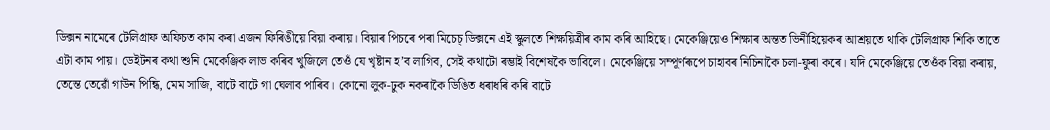ডিক্সন নামেৰে টেলিগ্ৰাফ অফিচত কাম কৰা এজন ফিৰিঙীয়ে বিয়া কৰায়। বিয়াৰ পিচৰে পৰা মিচেচ্ ডিক্সনে এই স্কুলতে শিক্ষয়িত্ৰীৰ কাম কৰি আহিছে। মেকেঞ্জিয়েও শিক্ষাৰ অন্তত ভিনীহিয়েকৰ আশ্ৰয়তে থাকি টেলিগ্ৰাফ শিকি তাতে এটা কাম পায়। ডেইটনৰ কথা শুনি মেকেঞ্জিক লাভ কৰিব খুজিলে তেওঁ যে খৃষ্টান হ’ব লাগিব, সেই কথাটো ৰম্ভাই বিশেষকৈ ভাবিলে। মেকেঞ্জিয়ে সম্পূৰ্ণৰূপে চাহাবৰ নিচিনাকৈ চলা-ফুৰা কৰে। যদি মেকেঞ্জিয়ে তেওঁক বিয়া কৰায়, তেন্তে তেৱোঁ গাউন পিন্ধি, মেম সাজি, বাটে বাটে গা ঘেলাব পাৰিব। কোনো লুক-ঢুক নকৰাকৈ ডিঙিত ধৰাধৰি কৰি বাটে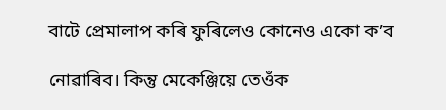বাটে প্ৰেমালাপ কৰি ফুৰিলেও কোনেও একো ক’ব

নোৱাৰিব। কিন্তু মেকেঞ্জিয়ে তেওঁক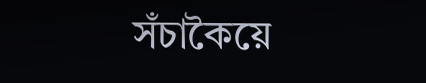সঁচাকৈয়ে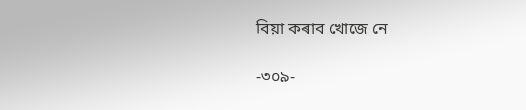বিয়া কৰাব খোজে নে

-৩০৯-